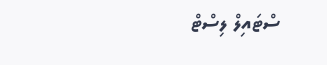ސްޓައިލް ލިސްޓް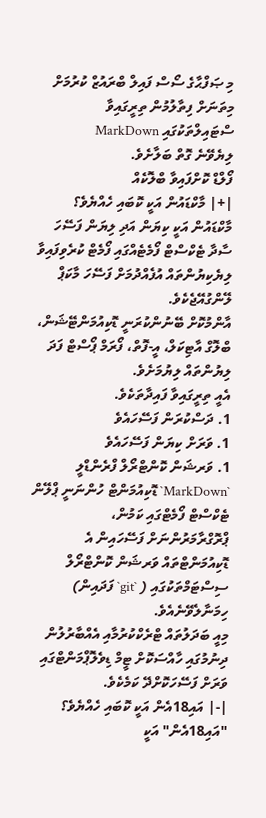މި ޞަފްޙާގެ ސޯސް ފައިލް ބްރައުޒް ކުރުމަށް މިތަނަށް ފިތާލުމުން ތިރީގައިވާ ސްޓައިލްތަކުގައި MarkDown
ލިޔެވޭނެ ގޮތް ބަލާށެވެ.
ފޯލްޑް ކޮށްފައިވާ ބްލޮކެއް
|+| މާކްޑައުން އަކީ ކޮބައި ހެއްޔެވެ؟
މާކްޑައުން އަކީ ކިޔަން އަދި ލިޔަން ފަސޭހަ ސާދާ ޓެކްސްޓް ފޯމެޓެއްގައި ފޯމެޓް ކުރެވިފައިވާ ލިޔެކިޔުންތައް އުފެއްދުމަށް ފަސޭހަ މާކަޕް ލޭންގުއޭޖެކެވެ.
އާންމުކޮށް ބޭނުންކުރަނީ ޑޮކިއުމަންޓޭޝަން، ބްލޮގް އާޓިކަލް، އީ-ފޮތް، ފޯރަމް ޕޯސްޓް ފަދަ ލިޔުންތައް ލިޔުމަށެވެ.
އެއީ ތިރީގައިވާ ފައިދާތަކެވެ.
1. ދަސްކުރަން ފަސޭހައެވެ
1. ވަރަށް ކިޔަން ފަސޭހައެވެ
1. ވަރޝަން ކޮންޓްރޯލް ފްރެންޑްލީ
`MarkDown` ޑޮކިއުމަންޓް ހުންނަނީ ޕްލޭން ޓެކްސްޓް ފޯމެޓްގައި ކަމުން، ޕްރޮގްރާމަރުންނަށް ފަސޭހައިން އެ ޑޮކިއުމަންޓްތައް ވަރޝަން ކޮންޓްރޯލް ސިސްޓަމްތަކުގައި ( `git` ފަދައިން) ހިމަނާލެވޭނެއެވެ.
މިއީ ބަދަލުތައް ޓްރެކްކުރުމާއި އެއްބާރުލުން ދިނުމުގައި ހާއްސަކޮށް ޓީމް ޑިވެލޮޕްމަންޓްގައި ވަރަށް ފަސޭހަކޮށްދޭ ކަމެކެވެ.
|-| އައި18އެން އަކީ ކޮބައި ހެއްޔެވެ؟
"އައި18އެން" އަކީ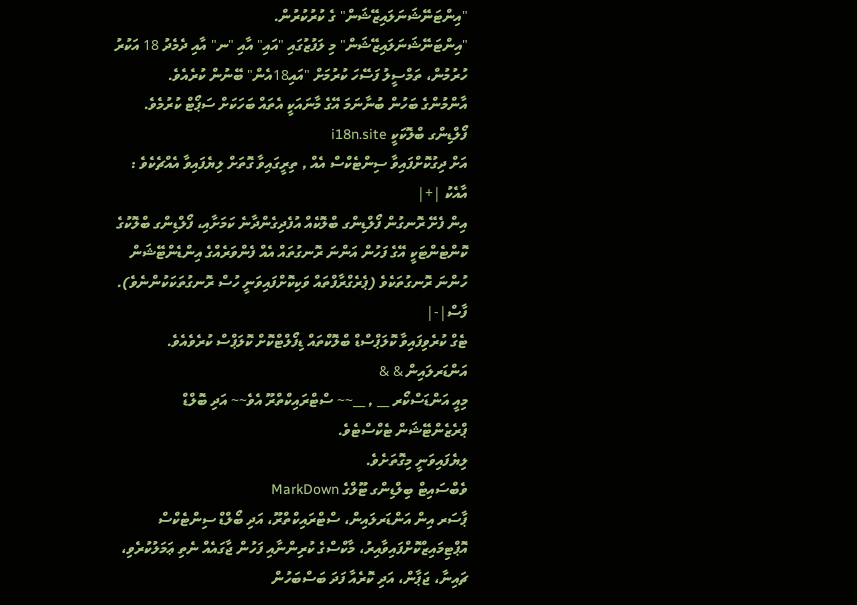"އިންޓަނޭޝަނަލައިޒޭޝަން" ގެ ކުރުކުރުން.
"އިންޓަނޭޝަނަލައިޒޭޝަން" މި ލަފުޒުގައި "އައި" އާއި "ނ" އާއި ދެމެދު 18 އަކުރު ހުރުމުން، ތަމްސީލު ފަސޭހަ ކުރުމަށް "އައި18އެން" ބޭނުން ކުރެއެވެ.
އާންމުންގެ ބަހުން ބުނާނަމަ އޭގެ މާނައަކީ އެތައް ބަހަކަށް ސަޕޯޓް ކުރުމެވެ.
ފޯލްޑިންގ ބްލޮކަކީ i18n.site
އަށް ދިގުކޮށްފައިވާ ސިންޓެކްސް އެއް , ތިރީގައިވާ ގޮތަށް ލިޔެފައިވާ އެއްޗެކެވެ :
އާއެކު |+|
އިން ފެށޭ ރޮނގުން ފޯލްޑިންގ ބްލޮކެއް އުފެދިގެންދާނެ ކަމަށާއި، ފޯލްޑިންގ ބްލޮކުގެ ކޮންޓެންޓަކީ އޭގެ ފަހުން އަންނަ ރޮނގުތައް އެއް ފެންވަރެއްގެ އިންޑެންޓޭޝަން ހުންނަ ރޮނގުތަކެވެ (ޕެރެގްރާފްތައް ވަކިކޮށްފައިވަނީ ހުސް ރޮނގުތަކަކުންނެވެ).
ފާސް|-|
ޓެގް ކުރެވިފައިވާ ކޮލަޕްސްޑް ބްލޮކްތައް ޑިފޯލްޓްކޮށް ކޮލަޕްސް ކުރެވެއެވެ.
އަންޑަރލައިން & &
މިއީ އަންޑަސްކޯރ __ , __~~ ސްޓްރައިކްތްރޫ އެވެ~~ އަދި ބޮލްޑް ޕްރެޒެންޓޭޝަން ޓެކްސްޓެވެ.
ލިޔެފައިވަނީ މިގޮތަށެވެ.
ވެބްސައިޓް ބިލްޑިންގ ޓޫލްގެ MarkDown
ޕާސަރ އިން އަންޑަރލައިން، ސްޓްރައިކްތްރޫ، އަދި ބޯލްޑް ސިންޓެކްސް އޮޕްޓިމައިޒްކޮށްފައިވާއިރު، މާކްސްގެ ކުރިންނާއި ފަހުން ޖާގައެއް ނެތި ޢަމަލުކުރެވި، ޗައިނާ، ޖަޕާން، އަދި ކޮރެއާ ފަދަ ބަސްބަހުން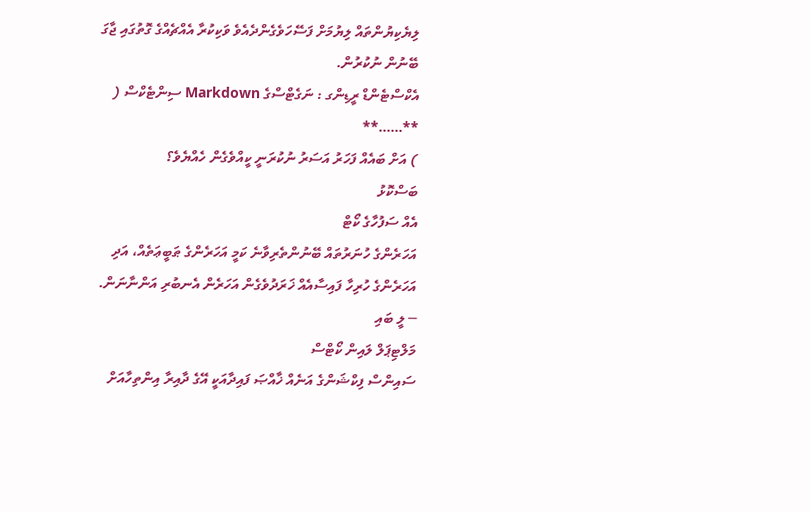ލިޔެކިޔުންތައް ލިޔުމަށް ފަސޭހަވެގެންދެއެވެ ވަކިކުރާ އެއްޗެއްގެ ގޮތުގައި ޖާގަ ބޭނުން ނުކުރުން.
އެކްސްޓެންޑް ރީޑިންގ : ނަގެޓްސްގެ Markdown ސިންޓެކްސް ( **……**
) އަށް ބައެއް ފަހަރު އަސަރު ނުކުރަނީ ކީއްވެގެން ހެއްޔެވެ؟
ބަސްކޮޅު
އެއް ސަފުހާގެ ކޯޓް
އަހަރެންގެ ހުނަރުތައް ބޭނުންތެރިވާނެ ކަމީ އަހަރެންގެ ޠަބީޢަތެއް، އަދި އަހަރެންގެ ހުރިހާ ފައިސާއެއް ޚަރަދުވެގެން އަހަރެން އެނބުރި އަންނާނަން.
─ ލީ ބައި
މަލްޓިޕަލް ލައިން ކޯޓްސް
ސައިންސް ފިކްޝަންގެ އަނެއް ޚާއްޞަ ފައިދާއަކީ އޭގެ ދާއިރާ އިންތިހާއަށް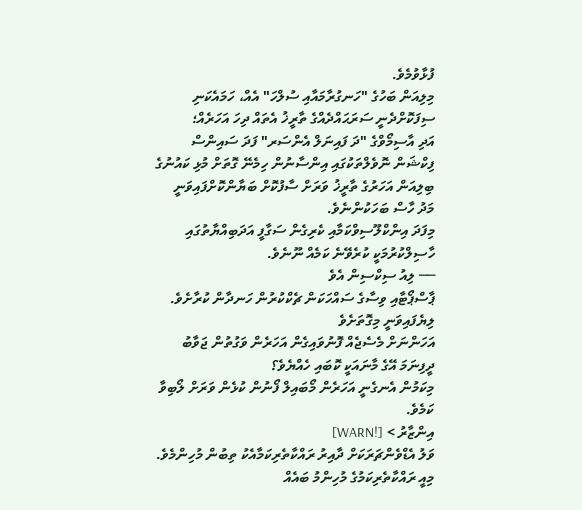ފުޅާވުމެވެ.
މިލިއަން ބަހުގެ "ހަނގުރާމައާއި ސުލްހަ" އެއް، ހަމައެކަނި ސިފަކޮށްދެނީ ސަރަޙައްދެއްގެ ތާރީޚު އެތައް ދިހަ އަހަރެއް؛
އަދި އާސިމޯވްގެ "ދަ ފައިނަލް އެންސަރ" ފަދަ ސައިންސް ފިކްޝަން ނޮވެލްތަކުގައި އިންސާނުން ހިމެނޭ ގޮތަށް މުޅި ކައުނުގެ ބިލިއަން އަހަރުގެ ތާރީޚު ވަރަށް ސާފުކޮށް ބަޔާންކޮށްފައިވަނީ މަދު ހާސް ބަހަކުންނެވެ.
މިފަދަ އިންކްލޫސިވްކަމާއި ކެރިގެން ސަގާފީ އަދަބިއްޔާތުގައި ހާސިލްކުރުމަކީ ކުރެވޭނެ ކަމެއް ނޫނެވެ.
── ލިއު ސިކްސިން އެވެ
ޕާސްޕޯޓާއި ވިސާގެ ސައްހަކަން ޗެކްކުރުން ހަނދާން ކުރާށެވެ.
ލިޔެފައިވަނީ މިގޮތަށެވެ
އަހަންނަށް މެސެޖެއް ފޮނުވައިގެން އަހަރެން ވަގުތުން ޖަވާބު ދީފިނަމަ އޭގެ މާނައަކީ ކޮބައި ހެއްޔެވެ؟
މިކަމުން އެނގެނީ އަހަރެން މޯބައިލް ފޯނުން ކުޅެން ވަރަށް ލޯބިވާ ކަމެވެ.
އިންޒާރު > [!WARN]
ވަލު އެޑްވެންޗަރަކަށް ދާއިރު ރައްކާތެރިކަމާއެކު ތިބުން މުހިންމެވެ. މިއީ ރައްކާތެރިކަމުގެ މުހިންމު ބައެއް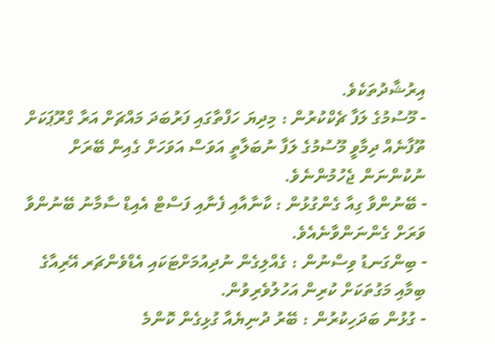އިރުޝާދުތަކެވެ.
- މޫސުމުގެ ލަފާ ޗެކްކުރުން : މިދިޔަ ހަފްތާގައި ފަރުބަދަ މައްޗަށް އަރާ ގްރޫޕަކަށް ތޫފާނެއް ދިމާވީ މޫސުމުގެ ލަފާ ނުބަލާތީ އަވަސް އަވަހަށް ގެއިން ބޭރަށް ނުކުންނަން ޖެހުމުންނެވެ.
- ބޭނުންވާ ގިއާ ގެންގުޅުން : ކާނާއާއި ފެނާއި ފަސްޓް އެއިޑް ސާމާނު ބޭނުންވާ ވަރަށް ގެންނަންވާނެއެވެ.
- ބިންގަނޑު ވިސްނުން : ގެއްލިގެން ނުދިއުމަށްޓަކައި އެޑްވެންޗަރ އޭރިއާގެ ބިމާއި މަގުތަކަށް ކުރިން އަހުލުވެރިވުން.
- ގުޅުން ބަދަހިކުރުން : ބޭރު ދުނިޔެއާ ގުޅިގެން ކޮންމެ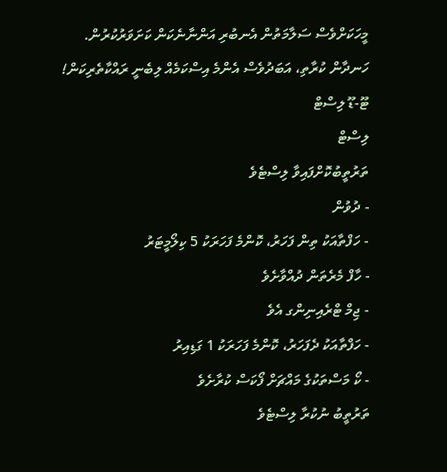މީހަކަށްވެސް ސަލާމަތުން އެނބުރި އަންނާނެކަން ކަށަވަރުކުރުން.
ހަނދާން ކުރާތި، އަބަދުވެސް އެންމެ އިސްކަމެއް ލިބެނީ ރައްކާތެރިކަން!
ޓޫ-ޑޫ ލިސްޓް
ލިސްޓް
ތަރުތީބުކޮށްފައިވާ ލިސްޓެވެ
- ދުވުން
- ހަފްތާއަކު ތިން ފަހަރު، ކޮންމެ ފަހަރަކު 5 ކިލޯމީޓަރު
- ހާފް މެރެތަން ދުއްވާށެވެ
- ޖިމް ޓްރެއިނިންގ އެވެ
- ހަފްތާއަކު ދެފަހަރު، ކޮންމެ ފަހަރަކު 1 ގަޑިއިރު
- ކޯ މަސްތަކުގެ މައްޗަށް ފޯކަސް ކުރާށެވެ
ތަރުތީބު ނުކުރާ ލިސްޓެވެ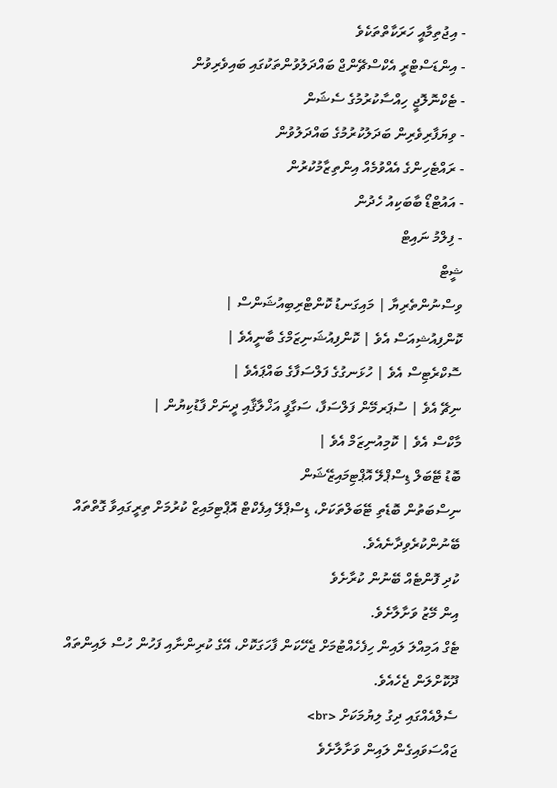- އިޖުތިމާއީ ހަރަކާތްތަކެވެ
- އިންޑަސްޓްރީ އެކްސްޗޭންޖް ބައްދަލުވުންތަކުގައި ބައިވެރިވުން
- ޓެކްނޮލޮޖީ ހިއްސާކުރުމުގެ ސެޝަން
- ވިޔަފާރިވެރިން ބަދަލުކުރުމުގެ ބައްދަލުވުން
- ރައްޓެހިންގެ އެއްވުމެއް އިންތިޒާމުކުރުން
- އައުޓްޑޯ ބާބަކިއު ހެދުން
- ފިލްމު ނައިޓް
ޝީޓް
ވިސްނުންތެރިޔާ | މައިގަނޑު ކޮންޓްރިބިއުޝަންސް |
ކޮންފިއުޝިއަސް އެވެ | ކޮންފިއުޝަނިޒަމްގެ ބާނީއެވެ |
ސޮކްރެޓިސް އެވެ | ހުޅަނގުގެ ފަލްސަފާގެ ބައްޕައެވެ |
ނިޗޭ އެވެ | ސުޕަރމޭން ފަލްސަފާ، ސަގާފީ އަޚްލާޤާއި ދީނަށް ފާޑުކިޔުން |
މާކްސް އެވެ | ކޮމިއުނިޒަމް އެވެ |
ބޮޑު ޓޭބަލް ޑިސްޕްލޭ އޮޕްޓިމައިޒޭޝަން
ނިސްބަތުން ބޮޑެތި ޓޭބަލްތަކަށް، ޑިސްޕްލޭ އިފެކްޓް އޮޕްޓިމައިޒް ކުރުމަށް ތިރީގައިވާ ގޮތްތައް ބޭނުންކުރެވިދާނެއެވެ.
ކުދި ފޮންޓެއް ބޭނުން ކުރާށެވެ
އިން މޭޒު ވަށާލާށެވެ.
ޓެގް އަމިއްލަ ލައިން ހިފެހެއްޓުމަށް ޖެހޭކަން ފާހަގަކޮށް، އޭގެ ކުރިންނާއި ފަހުން ހުސް ލައިންތައް ދޫކޮށްލަން ޖެހެއެވެ.
ސެލްއެއްގައި ދިގު ލިޔުމަކަށް <br>
ޖައްސަވައިގެން ލައިން ވަށާލާށެވެ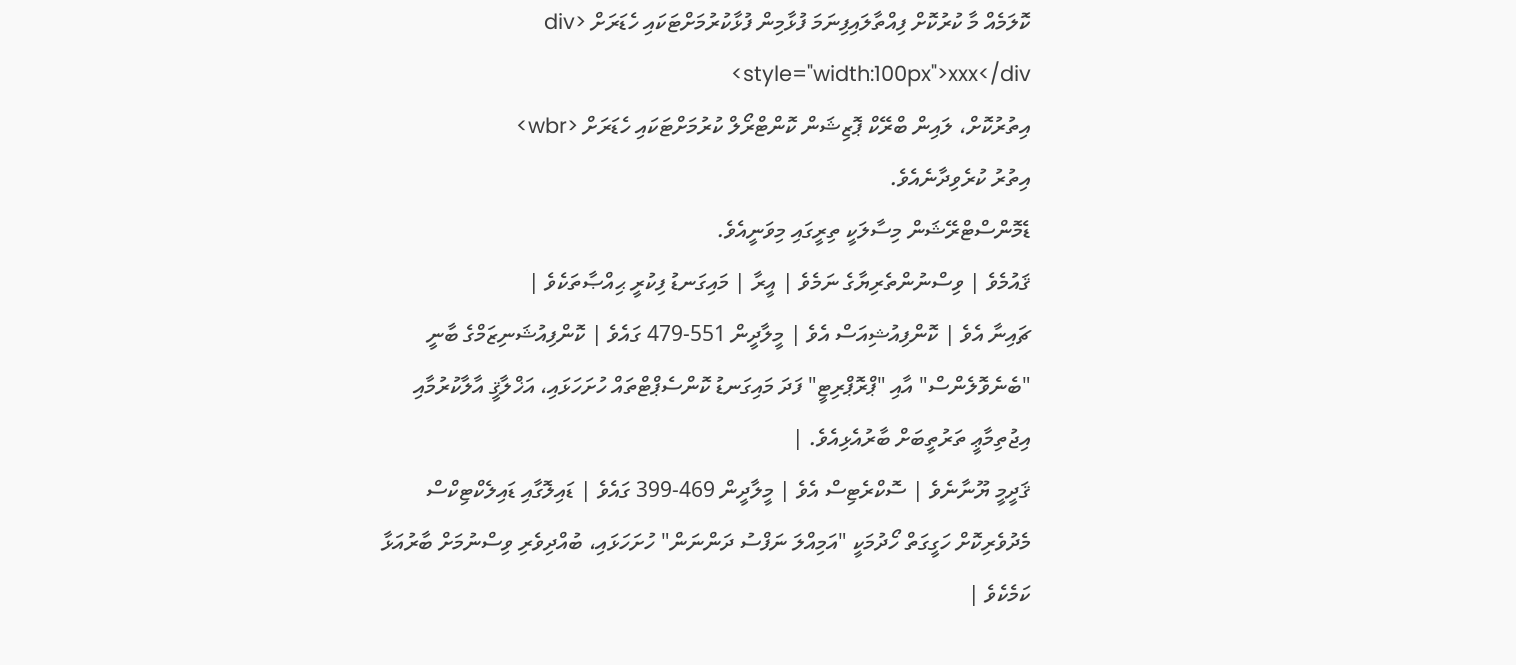ކޮލަމެއް މާ ކުރުކޮށް ފިއްތާލައިފިނަމަ ފުޅާމިން ފުޅާކުރުމަށްޓަކައި ހެޑަރަށް <div style="width:100px">xxx</div>
އިތުރުކޮށް، ލައިން ބްރޭކް ޕޮޒިޝަން ކޮންޓްރޯލް ކުރުމަށްޓަކައި ހެޑަރަށް <wbr>
އިތުރު ކުރެވިދާނެއެވެ.
ޑެމޮންސްޓްރޭޝަން މިސާލަކީ ތިރީގައި މިވަނީއެވެ.
ޤައުމެވެ | ވިސްނުންތެރިޔާގެ ނަމެވެ | އީރާ | މައިގަނޑު ފިކުރީ ޙިއްޞާތަކެވެ |
ޗައިނާ އެވެ | ކޮންފިއުޝިއަސް އެވެ | މީލާދީން 551-479 ގައެވެ | ކޮންފިއުޝަނިޒަމްގެ ބާނީ "ބެނެވޮލެންސް" އާއި "ޕްރޮޕްރިޓީ" ފަދަ މައިގަނޑު ކޮންސެޕްޓްތައް ހުށަހަޅައި، އަޚްލާޤީ އާލާކުރުމާއި އިޖުތިމާޢީ ތަރުތީބަށް ބާރުއެޅިއެވެ. |
ޤަދީމީ ޔޫނާނެވެ | ސޮކްރެޓިސް އެވެ | މީލާދީން 469-399 ގައެވެ | ޑައިލޮގާއި ޑައިލެކްޓިކްސް މެދުވެރިކޮށް ހަގީގަތް ހޯދުމަކީ "އަމިއްލަ ނަފްސު ދަންނަން" ހުށަހަޅައި، ބުއްދިވެރި ވިސްނުމަށް ބާރުއަޅާ ކަމެކެވެ |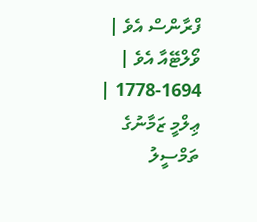ފްރާންސް އެވެ | ވޯލްޓޭއާ އެވެ | 1694-1778 | ޢިލްމީ ޒަމާނުގެ ތަމްސީލު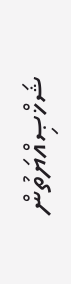ޝަޚްޞިއްޔަތުން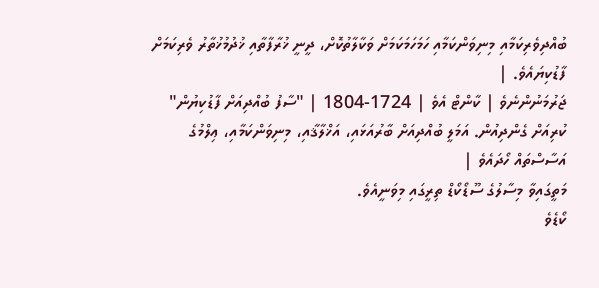ބުއްދިވެރިކަމާއި މިނިވަންކަމާއި ހަމަހަމަކަމަށް ވަކާލާތުކޮށް، ދީނީ ޚުރާފާތާއި ޚުދުމުޚުތާރު ވެރިކަމަށް ފާޑުކިޔައެވެ. |
ޖަރުމަނުންނެވެ | ކާންޓް އެވެ | 1724-1804 | "ސާފު ބުއްދިއަށް ފާޑުކިޔުން" ކުރިއަށް ގެންދިއުން. އަމަލީ ބުއްދިއަށް ބާރުއަޅައި، އަޚްލާޤާއި، މިނިވަންކަމާއި، ޢިލްމުގެ އަސާސްތައް ހޯދައެވެ |
މަތީގައިވާ މިސާލުގެ ސޫޑޯކޯޑް ތިރީގައި މިވަނީއެވެ.
ކޯޑެވެ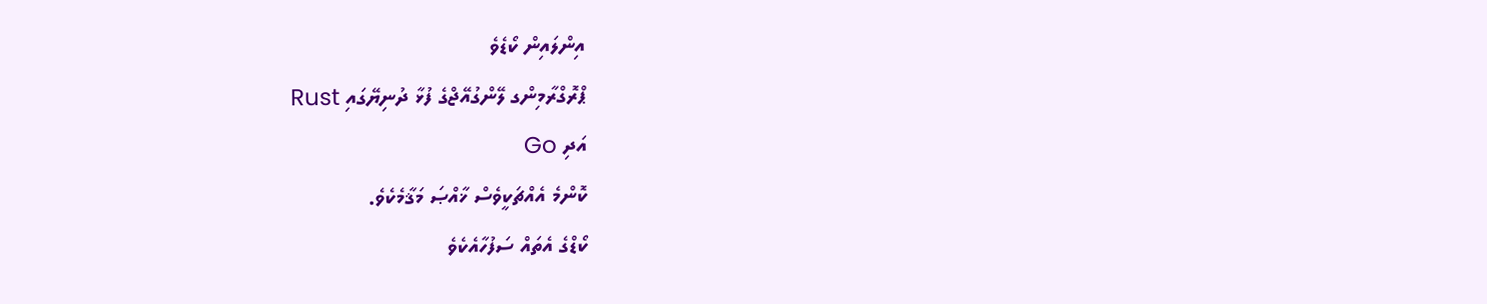އިންލައިން ކޯޑެވެ
ޕްރޮގްރާމިންގ ލޭންގުއޭޖްގެ ފުޅާ ދުނިޔޭގައި Rust
އަދި Go
ކޮންމެ އެއްޗަކީވެސް ޚާއްޞަ މަޤާމެކެވެ.
ކޯޑްގެ އެތައް ސަފުހާއެކެވެ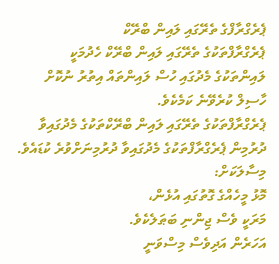ޕެރެގްރާފްގެ ތެރޭގައި ލައިން ބްރޭކް
ޕެރެގްރާފްތަކުގެ ތެރޭގައި ލައިން ބްރޭކް ހެދުމަކީ ލައިންތަކުގެ މެދުގައި ހުސް ލައިންތައް އިތުރު ނުކޮށް ހާސިލް ކުރެވޭނެ ކަމެކެވެ.
ޕެރެގްރާފްތަކުގެ ތެރޭގައި ލައިން ބްރޭކްތަކުގެ މެދުގައިވާ ދުރުމިން ޕެރެގްރާފްތަކުގެ މެދުގައިވާ ދުރުމިނަށްވުރެ ކުޑައެވެ.
މިސާލަކަށް:
މޮޅު މީހެއްގެ ގޮތުގައި އުޅެން،
މަރަކީ ވެސް ޖިންނި ބަޠަލެކެވެ.
އަހަރެން އަދިވެސް މިސްވަނީ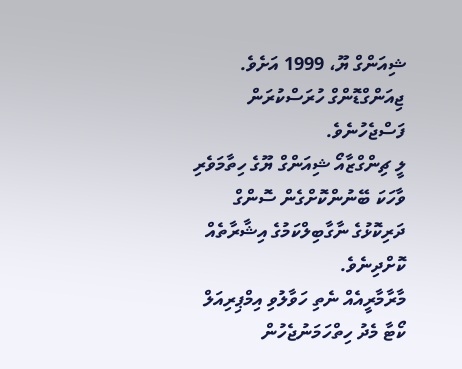ޝިއަންގް ޔޫ، 1999 އަށެވެ.
ޖިއަންގްޑޮންގް ހުރަސްކުރަން ފަސްޖެހުނެވެ.
ލީ ޗިންގްޒާއޯ ޝިއަންގް ޔޫގެ ހިތާމަވެރި ވާހަކަ ބޭނުންކޮށްގެން ސޮންގް ދަރިކޮޅުގެ ނާގާބިލްކަމުގެ އިޝާރާތެއް ކޮށްދިނެވެ.
މާރާމާރީއެއް ނެތި ހަވާލުވި އިމްޕިރިއަލް ކޯޓާ މެދު ހިތްހަމަނުޖެހުން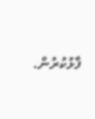ފާޅުކުރުން.